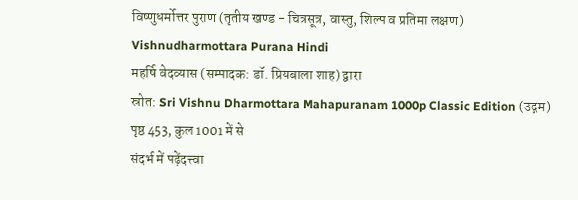विष्णुधर्मोत्तर पुराण (तृतीय खण्ड - चित्रसूत्र, वास्तु, शिल्प व प्रतिमा लक्षण)
Vishnudharmottara Purana Hindi
महर्षि वेदव्यास (सम्पादक: डॉ. प्रियबाला शाह) द्वारा
स्रोत: Sri Vishnu Dharmottara Mahapuranam 1000p Classic Edition (उद्गम)
पृष्ठ 453, कुल 1001 में से
संदर्भ में पढ़ेंदत्त्वा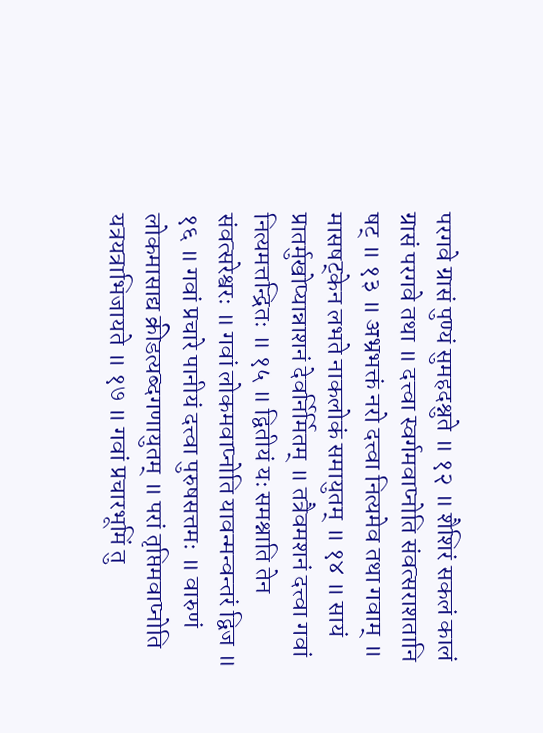परगवे ग्रासं पुण्यं सुमहदश्नुते ॥ १२ ॥ शैशिरं सकलं कालं ग्रासं परगवे तथा ॥ दत्त्वा स्वर्गमवाप्नोति संवत्सराशतानि षट् ॥ १३ ॥ अभ्रभक्तं नरो दत्त्वा नित्यमेव तथा गवाम् ॥ मासषट्केन लभते नाकलोकं समायुतम् ॥ १४ ॥ सायं प्रातर्मुखोप्यान्नाशनं देवर्निर्मितम् ॥ तत्रैवमशनं दत्त्वा गवां नित्यमत्तन्द्रितः ॥ १५ ॥ द्वितीयं यः समश्नाति तेन संवत्सरेश्वरः ॥ गवां लोकमवाप्नोति यावन्मन्वन्तरं द्विज ॥ १६ ॥ गवां प्रचारे पानीयं दत्त्वा पुरुषसत्तमः ॥ वारुणं लोकमासाद्य क्रीडत्यब्दगणायुतम् ॥ परां तृप्तिमवाप्नोति यत्रयत्राभिजायते ॥ १७ ॥ गवां प्रचारभूमिं तु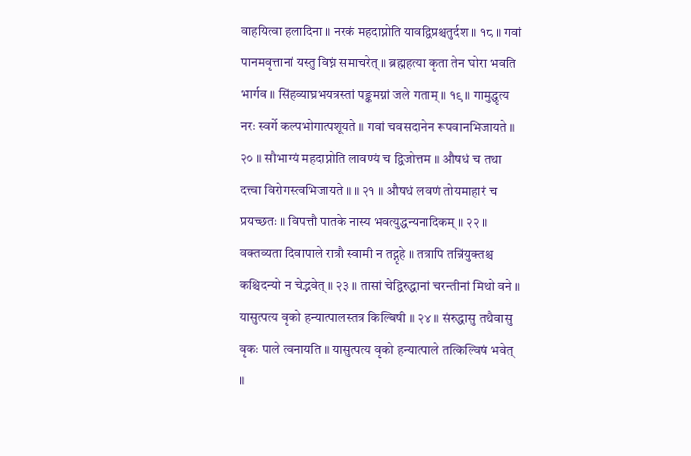वाहयित्वा हलादिना ॥ नरकं महदाप्नोति यावद्विप्रश्चतुर्दश ॥ १८ ॥ गवां पानमवृत्तानां यस्तु विघ्नं समाचरेत् ॥ ब्रह्महत्या कृता तेन घोरा भवति भार्गव ॥ सिंहव्याघ्रभयत्रस्तां पङ्कमग्नां जले गताम् ॥ १९ ॥ गामुद्धृत्य नरः स्वर्गे कल्पभोगात्पशूयते ॥ गवां चवसदानेन रूपवानभिजायते ॥ २० ॥ सौभाग्यं महदाप्नोति लावण्यं च द्विजोत्तम ॥ औषधं च तथा दत्त्वा विरोगस्त्वभिजायते ॥ ॥ २१ ॥ औषधं लवणं तोयमाहारं च प्रयच्छतः ॥ विपत्तौ पातके नास्य भवत्युद्धन्यनादिकम् ॥ २२ ॥ वक्तव्यता दिवापाले रात्रौ स्वामी न तद्गृहे ॥ तत्रापि तन्निंयुक्तश्च कश्चिदन्यो न चेद्भवेत् ॥ २३ ॥ तासां चेद्विरुद्धानां चरन्तीनां मिथो वने ॥ यासुत्पत्य वृको हन्यात्पालस्तत्र किल्बिषी ॥ २४ ॥ संरुद्धासु तथैवासु वृकः पाले त्वनायति ॥ यासुत्पत्य वृको हन्यात्पाले तत्किल्विषं भवेत् ॥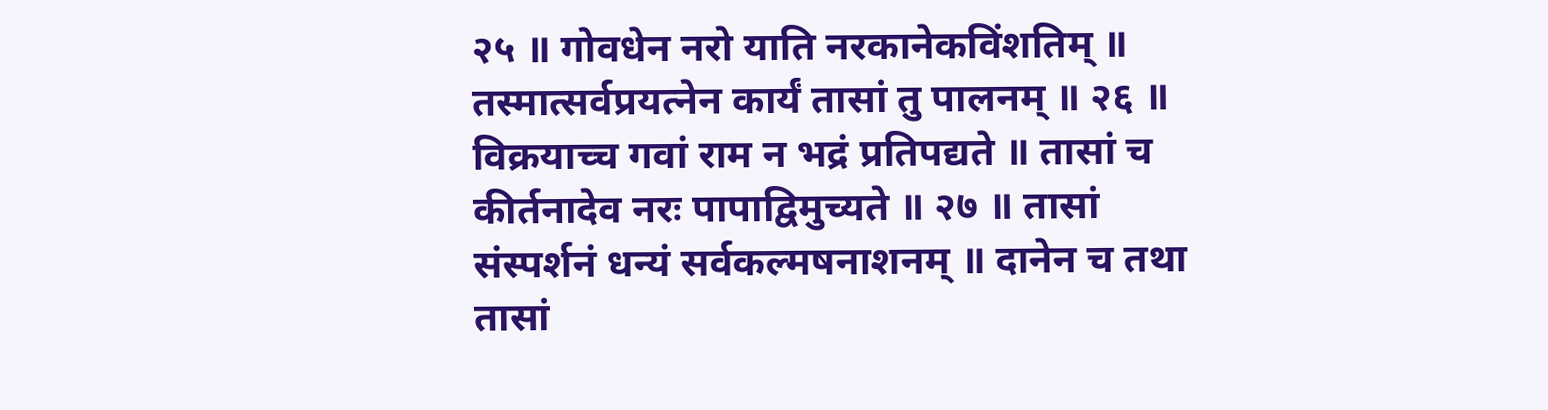२५ ॥ गोवधेन नरो याति नरकानेकविंशतिम् ॥ तस्मात्सर्वप्रयत्नेन कार्यं तासां तु पालनम् ॥ २६ ॥ विक्रयाच्च गवां राम न भद्रं प्रतिपद्यते ॥ तासां च कीर्तनादेव नरः पापाद्विमुच्यते ॥ २७ ॥ तासां संस्पर्शनं धन्यं सर्वकल्मषनाशनम् ॥ दानेन च तथा तासां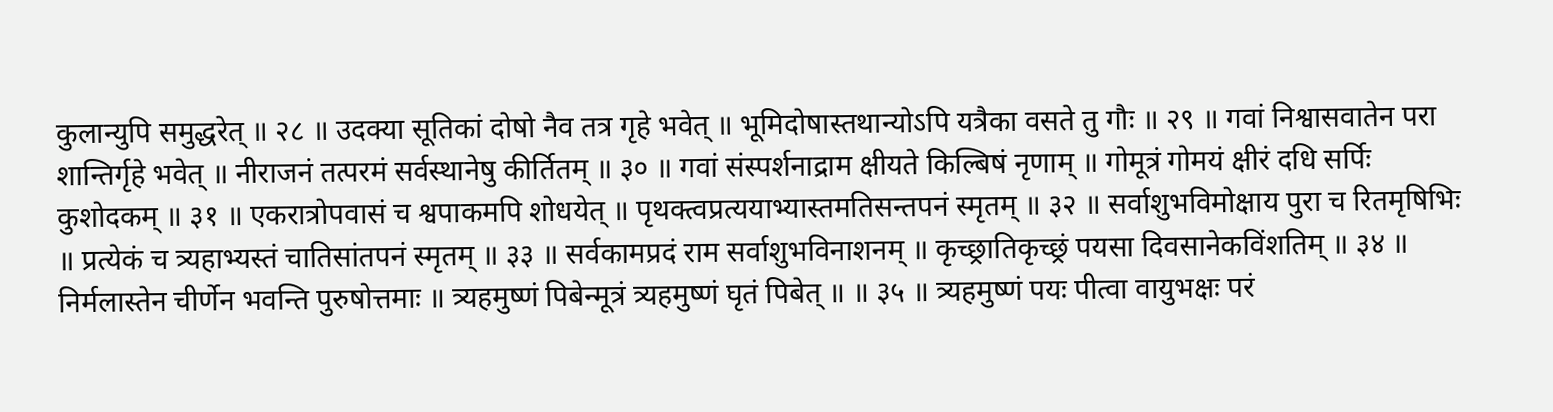कुलान्युपि समुद्धरेत् ॥ २८ ॥ उदक्या सूतिकां दोषो नैव तत्र गृहे भवेत् ॥ भूमिदोषास्तथान्योऽपि यत्रैका वसते तु गौः ॥ २९ ॥ गवां निश्वासवातेन परा शान्तिर्गृहे भवेत् ॥ नीराजनं तत्परमं सर्वस्थानेषु कीर्तितम् ॥ ३० ॥ गवां संस्पर्शनाद्राम क्षीयते किल्बिषं नृणाम् ॥ गोमूत्रं गोमयं क्षीरं दधि सर्पिः कुशोदकम् ॥ ३१ ॥ एकरात्रोपवासं च श्वपाकमपि शोधयेत् ॥ पृथक्त्वप्रत्ययाभ्यास्तमतिसन्तपनं स्मृतम् ॥ ३२ ॥ सर्वाशुभविमोक्षाय पुरा च रितमृषिभिः ॥ प्रत्येकं च त्र्यहाभ्यस्तं चातिसांतपनं स्मृतम् ॥ ३३ ॥ सर्वकामप्रदं राम सर्वाशुभविनाशनम् ॥ कृच्छ्रातिकृच्छ्रं पयसा दिवसानेकविंशतिम् ॥ ३४ ॥ निर्मलास्तेन चीर्णेन भवन्ति पुरुषोत्तमाः ॥ त्र्यहमुष्णं पिबेन्मूत्रं त्र्यहमुष्णं घृतं पिबेत् ॥ ॥ ३५ ॥ त्र्यहमुष्णं पयः पीत्वा वायुभक्षः परं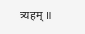त्र्यहम् ॥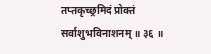तप्तकृच्छ्रमिदं प्रोक्तं सर्वाशुभविनाशनम् ॥ ३६ ॥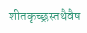शीतकृच्छ्रस्तथैवैष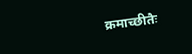क्रमाच्छीतैः